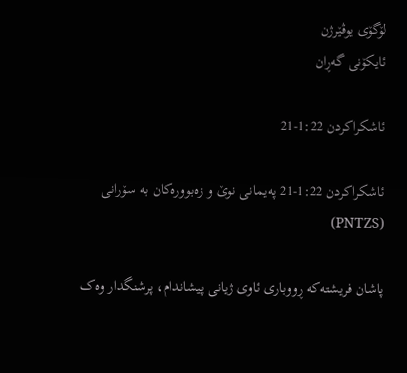لۆگۆی یوڤێرژن
ئایکۆنی گەڕان

ئاشکراکردن 1:22-21

ئاشکراکردن 1:22-21 پەیمانی نوێ و زەبوورەکان بە سۆرانی (PNTZS)

پاشان فریشته‌كه‌ ڕووباری ئاوی ژیانی پیشاندام، پرشنگدار وه‌ک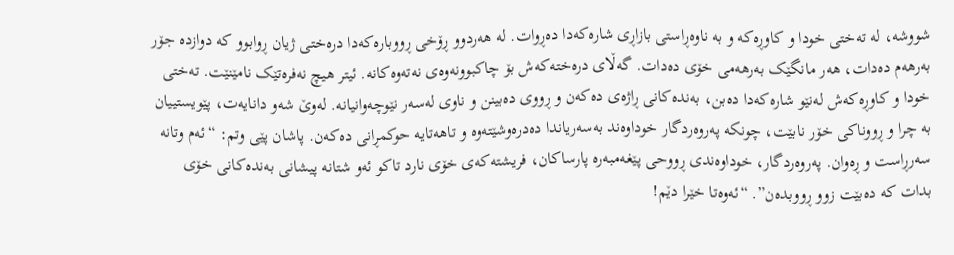شووشه‌، له‌ ته‌ختی خودا و كاوڕه‌كه‌ و به‌ ناوه‌ڕاستی بازاڕی شاره‌كه‌دا ده‌ڕوات. له‌ هه‌ردوو ڕۆخی ڕووباره‌كه‌دا دره‌ختی ژیان ڕوابوو كه‌ دوازده‌ جۆر به‌رهه‌م ده‌دات، هه‌ر مانگێک به‌رهه‌می خۆی ده‌دات. گه‌ڵای دره‌خته‌كه‌ش بۆ چاكبوونه‌وه‌ی نه‌ته‌وه‌كانه‌. ئیتر هیچ نه‌فره‌تێک نامێنێت. ته‌ختی خودا و كاوڕه‌كه‌ش له‌نێو شاره‌كه‌دا ده‌بن، به‌نده‌كانی ڕاژه‌ی ده‌كه‌ن و ڕووی ده‌بینن و ناوی له‌سه‌ر نێوچه‌وانیانه‌. له‌وێ شه‌و دانایه‌ت، پێویستییان به‌ چرا و ڕووناكی خۆر نابێت، چونكه‌ په‌روه‌ردگار خوداوه‌ند به‌سه‌ریاندا ده‌دره‌وشێته‌وه‌ و تاهه‌تایه‌ حوكمڕانی ده‌كه‌ن. پاشان پێی وتم: “ئه‌م وتانه‌ سه‌رڕاست و ڕه‌وان. په‌روه‌ردگار، خوداوه‌ندی ڕووحی پێغه‌مبه‌ره‌ پارساكان، فریشته‌كه‌ی خۆی نارد تاكو ئه‌و شتانه‌ پیشانی به‌نده‌كانی خۆی بدات كه‌ ده‌بێت زوو ڕووبده‌ن”. “ئه‌وه‌تا خێرا دێم!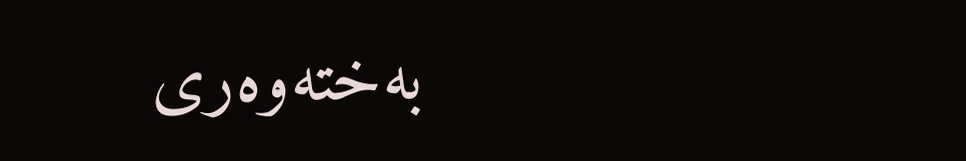به‌خته‌وه‌ری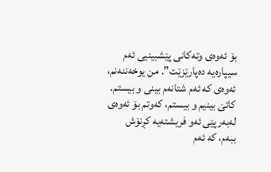بۆ ئه‌وه‌ی وته‌كانی پێشبینیی ئه‌م سیپاره‌یه‌ ده‌پارێزێت”. من یوخه‌ننه‌نم، ئه‌وه‌ی كه‌ ئه‌م شتانه‌م بینی و بیستم. كاتێ بینیم و بیستم، كه‌وتم بۆ ئه‌وه‌ی له‌به‌رپێی ئه‌و فریشته‌یه‌ كڕنۆش ببه‌م، كه‌ ئه‌م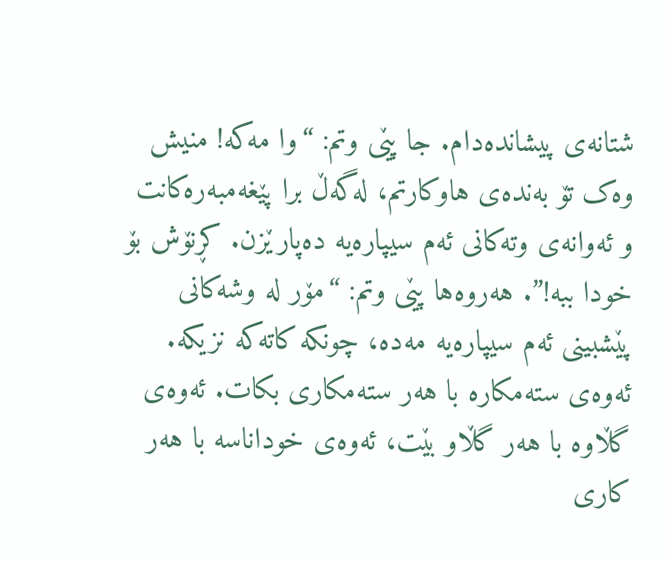شتانه‌ی پیشانده‌دام. جا پێی وتم: “وا مه‌كه‌! منیش وه‌ک تۆ به‌نده‌ی هاوكارتم، له‌گه‌ڵ برا پێغه‌مبه‌ره‌كانت و ئه‌وانه‌ی وته‌كانی ئه‌م سیپاره‌یه‌ ده‌پارێزن. كڕنۆش بۆ خودا ببه‌!”. هه‌روه‌ها پێی وتم: “مۆر له‌ وشه‌كانی پێشبینی ئه‌م سیپاره‌یه‌ مه‌ده‌، چونكه‌ كاته‌كه‌ نزیكه‌. ئه‌وه‌ی سته‌مكاره‌ با هه‌ر سته‌مكاری بكات. ئه‌وه‌ی گڵاوه‌ با هه‌ر گڵاو بێت، ئه‌وه‌ی خوداناسه‌ با هه‌ر كاری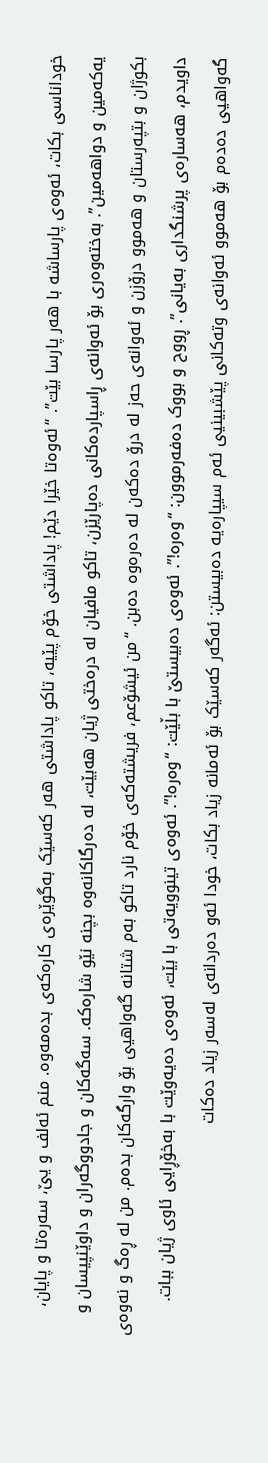خوداناسی بكات، ئه‌وه‌ی پارساشه‌ با هه‌ر پارسا بێت”. “ئه‌وه‌تا خێرا دێم! پاداشتی خۆم پێیه‌، تاكو پاداشتی هه‌ر كه‌سێک به‌گوێره‌ی كاره‌كه‌ی بده‌مه‌وه‌. منم ئه‌لف و یێ، سه‌ره‌تا و پایان، یه‌كه‌مین و دواهه‌مین”. به‌خته‌وه‌ری بۆ ئه‌وانه‌ی ڕاسپارده‌كانی ده‌پارێزن، تاكو مافیان له‌ دره‌ختی ژیان هه‌بێت، له‌ ده‌رگاكانه‌وه‌ بچنه‌ نێو شاره‌كه‌. سه‌گه‌كان و جادووگه‌ران و داوێنپیسان و بكوژان و بتپه‌رستان و هه‌موو درۆزن و ئه‌وانه‌ی حه‌ز له‌ درۆ ده‌كه‌ن له‌ ده‌ره‌وه‌ ده‌بن. “من ئیشۆعم، فریشته‌كه‌ی خۆم نارد تاكو به‌م شتانه‌ گه‌واهیی بۆ وارگه‌كان بده‌م. من له‌ ڕه‌گ و نه‌وه‌ی داویدم، هه‌ساره‌ی پرشنگداری به‌یانی”. ڕووح و بووک ده‌فه‌رموون: “وه‌ره‌!”. ئه‌وه‌ی ده‌بیستێ با بڵێت: “وه‌ره‌!”. ئه‌وه‌ی تینوویه‌تی با بێت، ئه‌وه‌ی ده‌یه‌وێت با به‌خۆڕایی ئاوی ژیان ببات. گه‌واهیی ده‌ده‌م بۆ هه‌موو ئه‌وانه‌ی وته‌كانی پێشبینیی ئه‌م سیپاره‌یه‌ ده‌بیستن: ئه‌گه‌ر كه‌سێک بۆ ئه‌مانه‌ زیاد بكات، خودا ئه‌و ده‌ردانه‌ی له‌سه‌ر زیاد ده‌كات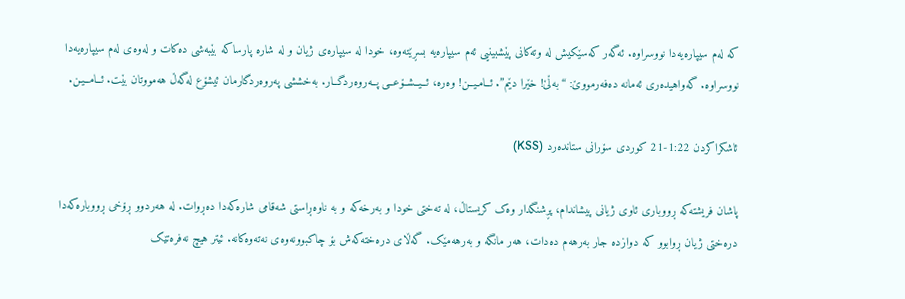كه‌ له‌م سیپاره‌یه‌دا نووسراوه‌. ئه‌گه‌ر كه‌سێكیش له‌ وته‌كانی پێشبینیی ئه‌م سیپاره‌یه‌ بسڕێته‌وه‌، خودا له‌ سیپاره‌ی ژیان و له‌ شاره‌ پارسا‌كه‌ بێبه‌شی ده‌كات و له‌وه‌ی له‌م سیپاره‌یه‌دا نووسراوه‌. گه‌واهیده‌ری ئه‌مانه‌ ده‌فه‌رمووێ: “به‌ڵێ! خێرا‌ دێم”. ئــامـیــن! وه‌ره‌، ئــیــشــۆعــی پــه‌روه‌ردگــار. به‌خششی په‌روه‌ردگارمان ئیشۆع له‌گه‌ڵ هه‌مووتان بێت. ئــامــیـن.

ئاشکراکردن 1:22-21 كوردی سۆرانی ستانده‌رد (KSS)

پاشان فریشتەکە ڕووباری ئاوی ژیانی پیشاندام، پڕشنگدار وەک کریستاڵ، لە تەختی خودا و بەرخەکە و بە ناوەڕاستی شەقامی شارەکەدا دەڕوات. لە هەردوو ڕۆخی ڕووبارەکەدا درەختی ژیان ڕوابوو کە دوازدە جار بەرهەم دەدات، هەر مانگە و بەرهەمێک. گەڵای درەختەکەش بۆ چاکبوونەوەی نەتەوەکانە. ئیتر هیچ نەفرەتێک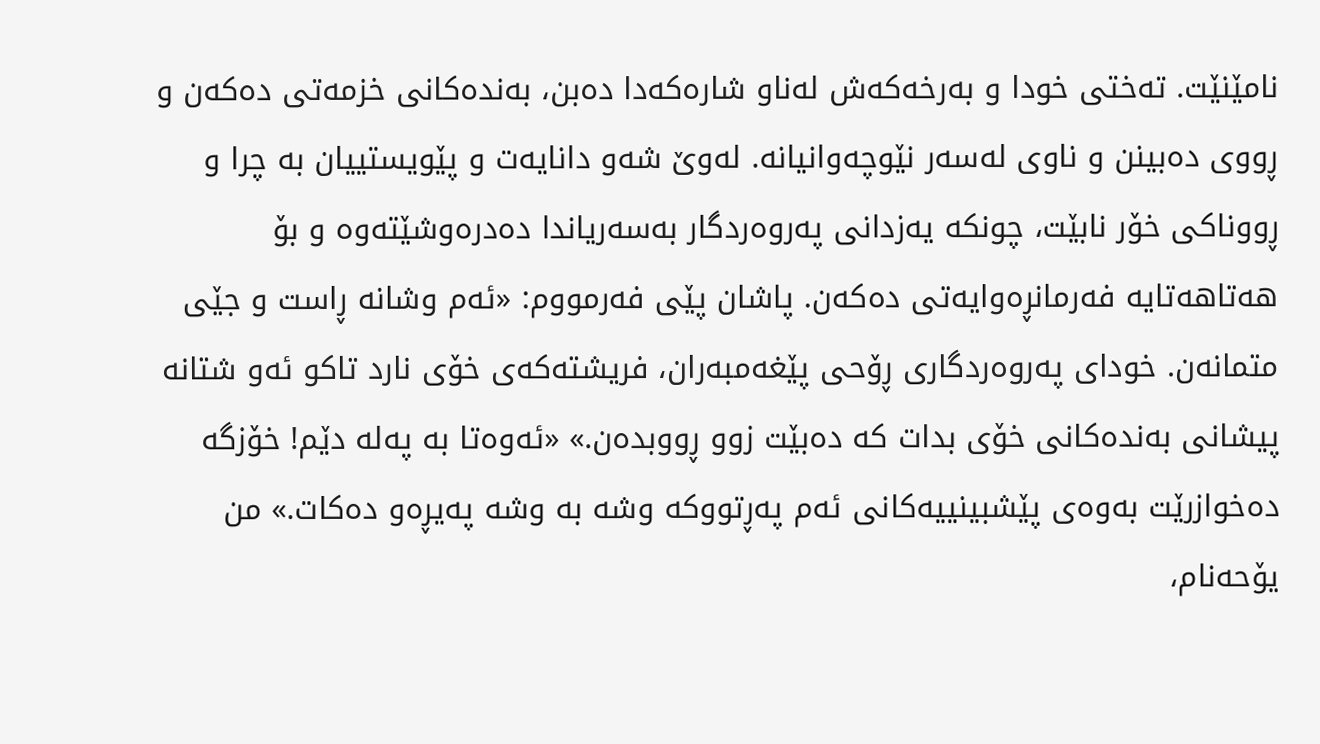نامێنێت. تەختی خودا و بەرخەکەش لەناو شارەکەدا دەبن، بەندەکانی خزمەتی دەکەن و ڕووی دەبینن و ناوی لەسەر نێوچەوانیانە. لەوێ شەو دانایەت و پێویستییان بە چرا و ڕووناکی خۆر نابێت، چونکە یەزدانی پەروەردگار بەسەریاندا دەدرەوشێتەوە و بۆ هەتاهەتایە فەرمانڕەوایەتی دەکەن. پاشان پێی فەرمووم: «ئەم وشانە ڕاست و جێی متمانەن. خودای پەروەردگاری ڕۆحی پێغەمبەران، فریشتەکەی خۆی نارد تاکو ئەو شتانە پیشانی بەندەکانی خۆی بدات کە دەبێت زوو ڕووبدەن.» «ئەوەتا بە پەلە دێم! خۆزگە دەخوازرێت بەوەی پێشبینییەکانی ئەم پەڕتووکە وشە بە وشە پەیڕەو دەکات.» من یۆحەنام،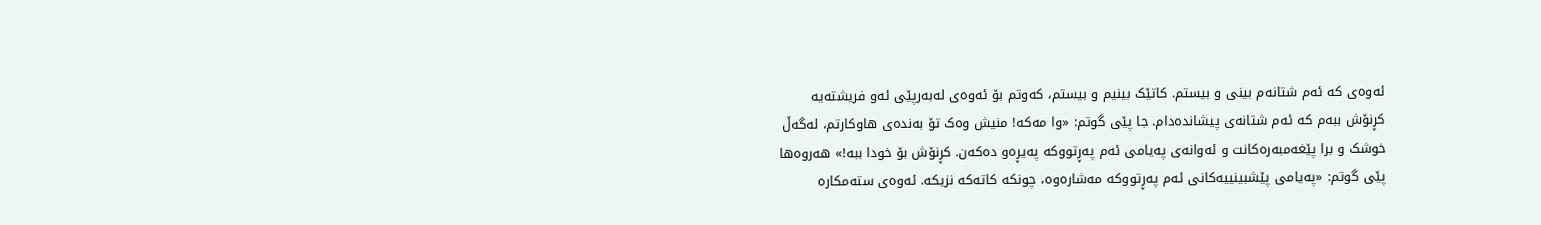ئەوەی کە ئەم شتانەم بینی و بیستم. کاتێک بینیم و بیستم، کەوتم بۆ ئەوەی لەبەرپێی ئەو فریشتەیە کڕنۆش ببەم کە ئەم شتانەی پیشاندەدام. جا پێی گوتم: «وا مەکە! منیش وەک تۆ بەندەی هاوکارتم، لەگەڵ خوشک و برا پێغەمبەرەکانت و ئەوانەی پەیامی ئەم پەڕتووکە پەیڕەو دەکەن. کڕنۆش بۆ خودا ببە!» هەروەها پێی گوتم: «پەیامی پێشبینییەکانی ئەم پەڕتووکە مەشارەوە، چونکە کاتەکە نزیکە. ئەوەی ستەمکارە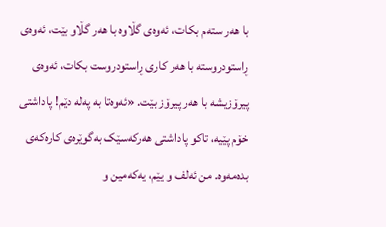با هەر ستەم بکات، ئەوەی گڵاوە با هەر گڵاو بێت، ئەوەی ڕاستودروستە با هەر کاری ڕاستودروست بکات، ئەوەی پیرۆزیشە با هەر پیرۆز بێت. «ئەوەتا بە پەلە دێم! پاداشتی خۆم پێیە، تاکو پاداشتی هەرکەسێک بەگوێرەی کارەکەی بدەمەوە. من ئەلف و یێم، یەکەمین و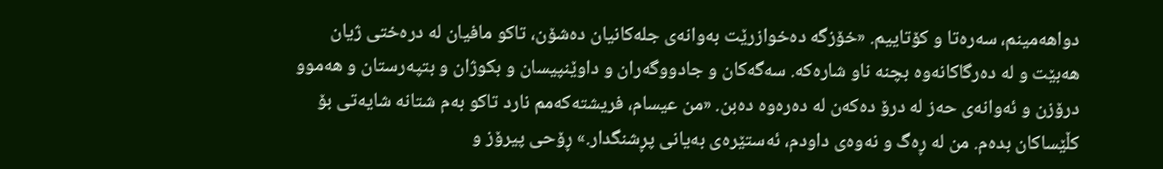دواهەمینم، سەرەتا و کۆتاییم. «خۆزگە دەخوازرێت بەوانەی جلەکانیان دەشۆن، تاکو مافیان لە درەختی ژیان هەبێت و لە دەرگاکانەوە بچنە ناو شارەکە. سەگەکان و جادووگەران و داوێنپیسان و بکوژان و بتپەرستان و هەموو درۆزن و ئەوانەی حەز لە درۆ دەکەن لە دەرەوە دەبن. «من عیسام، فریشتەکەمم نارد تاکو بەم شتانە شایەتی بۆ کڵێساکان بدەم. من لە ڕەگ و نەوەی داودم، ئەستێرەی بەیانی پڕشنگدار.» ڕۆحی پیرۆز و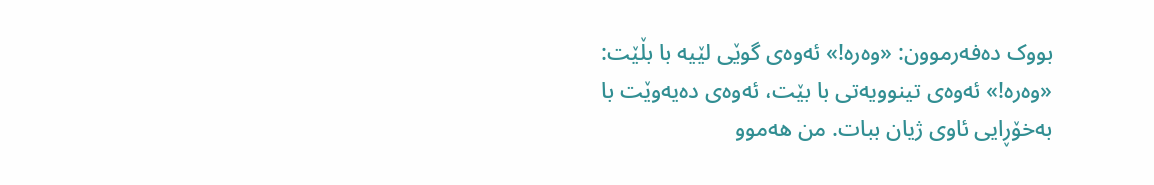بووک دەفەرموون: «وەرە!» ئەوەی گوێی لێیە با بڵێت: «وەرە!» ئەوەی تینوویەتی با بێت، ئەوەی دەیەوێت با بەخۆڕایی ئاوی ژیان ببات. من هەموو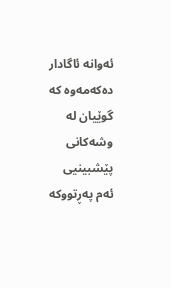ئەوانە ئاگادار دەکەمەوە کە گوێیان لە وشەکانی پێشبینیی ئەم پەڕتووکە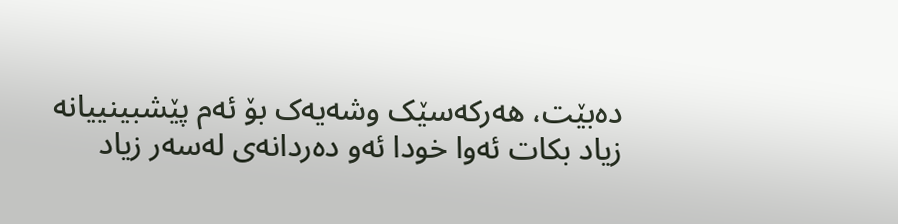دەبێت، هەرکەسێک وشەیەک بۆ ئەم پێشبینییانە زیاد بکات ئەوا خودا ئەو دەردانەی لەسەر زیاد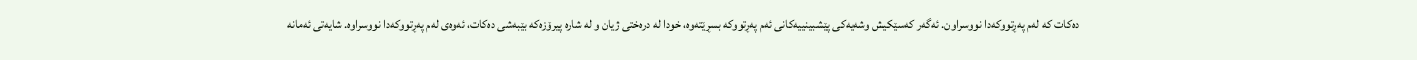دەکات کە لەم پەڕتووکەدا نووسراون. ئەگەر کەسێکیش وشەیەکی پێشبینییەکانی ئەم پەڕتووکە بسڕێتەوە، خودا لە درەختی ژیان و لە شارە پیرۆزەکە بێبەشی دەکات، ئەوەی لەم پەڕتووکەدا نووسراوە. شایەتی ئەمانە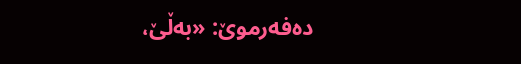دەفەرموێ: «بەڵێ،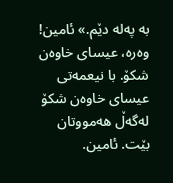بە پەلە دێم.» ئامین! وەرە، عیسای خاوەن شکۆ. با نیعمەتی عیسای خاوەن شکۆ لەگەڵ هەمووتان بێت. ئامین.